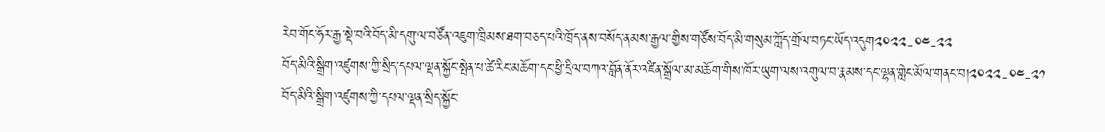རེབ་གོང་ཧོར་རྒྱ་སྡེ་བའི་བོད་མི་དགུ་ལ་བཙོན་འཇུག་ཁྲིམས་ཐག་བཅད་པའི་ཁྲོད་ནས་བསོད་ནམས་རྒྱལ་གྱིས་གཙོས་བོད་མི་གསུམ་ཀློད་གྲོལ་བཏང་ཡོད་འདུག༢༠༢༢-༠༤-༢༢
བོད་མིའི་སྒྲིག་འཛུགས་ཀྱི་སྲིད་དཔལ་ལྡན་སྐྱོང་སྤེན་པ་ཚེ་རིང་མཆོག་དང་ཕྱི་དྲིལ་བཀའ་བློན་ནོར་འཛིན་སྒྲོལ་མ་མཆོག་གིས་ཁོར་ཡུག་ལས་འགུལ་བ་རྣམས་དང་ལྷན་གླེང་མོལ་གནང་བ།༢༠༢༢-༠༤-༢༡
བོད་མིའི་སྒྲིག་འཛུགས་ཀྱི་དཔལ་ལྡན་སྲིད་སྐྱོང་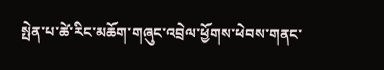སྤེན་པ་ཚེ་རིང་མཆོག་གཞུང་འབྲེལ་ཕྱོགས་ཕེབས་གནང་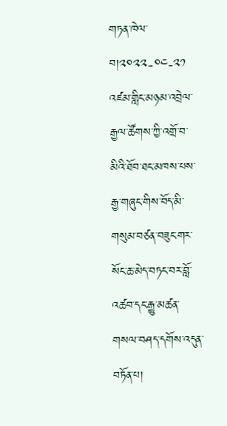གཏན་ཁེལ་བ།༢༠༢༢-༠༤-༢༡
འཛམ་གླིང་མཉམ་འབྲེལ་རྒྱལ་ཚོགས་ཀྱི་འགྲོ་བ་མིའི་ཐོབ་ཐང་མཁས་པས་རྒྱ་གཞུང་གིས་བོད་མི་གསུམ་བཙན་བཟུང་གར་སོང་ཆ་མེད་བཏང་བར་བློ་འཚབ་དང་རྒྱུ་མཚན་གསལ་བཤད་དགོས་འདུན་བཏོན་པ།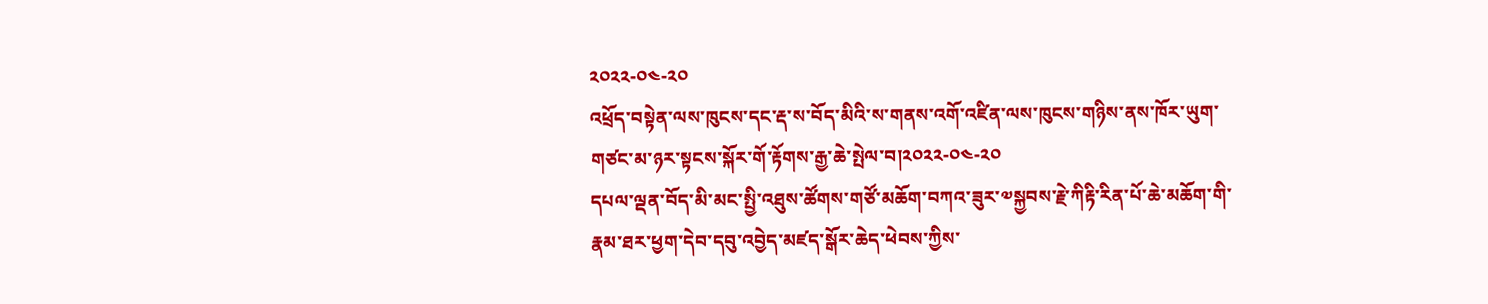༢༠༢༢-༠༤-༢༠
འཕྲོད་བསྟེན་ལས་ཁུངས་དང་རྡ་ས་བོད་མིའི་ས་གནས་འགོ་འཛིན་ལས་ཁུངས་གཉིས་ནས་ཁོར་ཡུག་གཙང་མ་ཉར་སྟངས་སྐོར་གོ་རྟོགས་རྒྱ་ཆེ་སྤེལ་བ།༢༠༢༢-༠༤-༢༠
དཔལ་ལྡན་བོད་མི་མང་སྤྱི་འཐུས་ཚོགས་གཙོ་མཆོག་བཀའ་ཟུར་༧སྐྱབས་རྗེ་ཀིརྟི་རིན་པོ་ཆེ་མཆོག་གི་རྣམ་ཐར་ཕྱག་དེབ་དབུ་འབྱེད་མཛད་སྒོར་ཆེད་ཕེབས་ཀྱིས་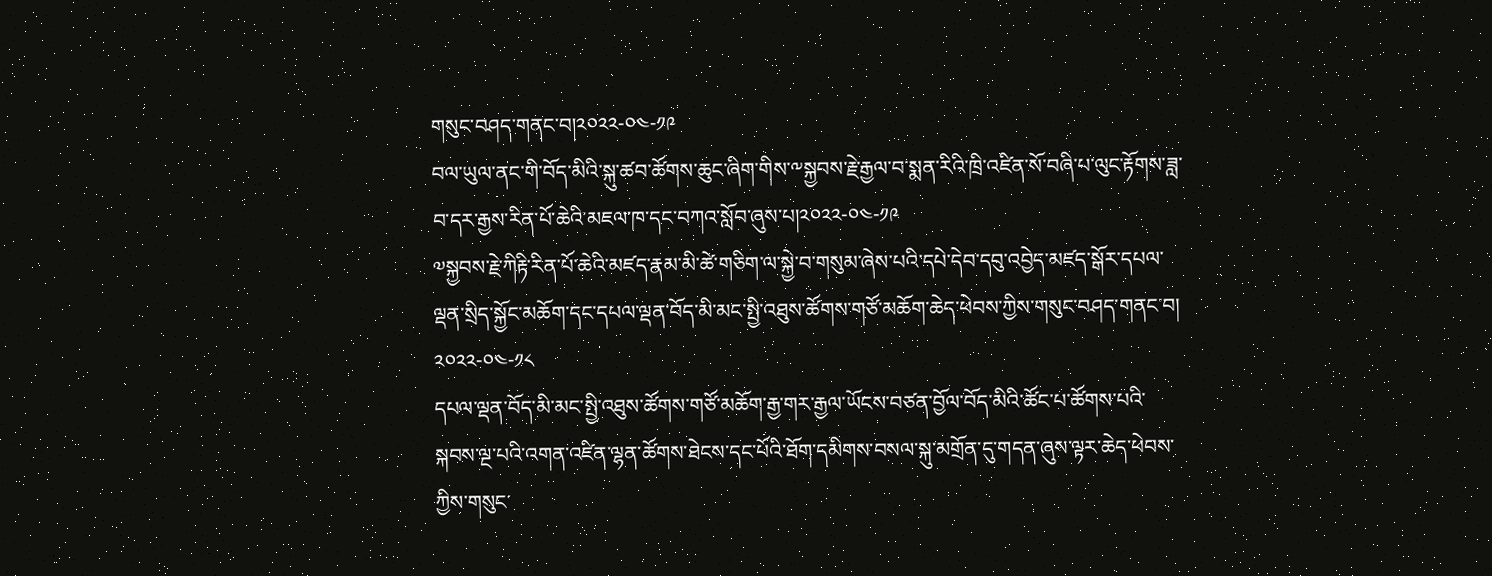གསུང་བཤད་གནང་བ།༢༠༢༢-༠༤-༡༩
བལ་ཡུལ་ནང་གི་བོད་མིའི་སྐུ་ཚབ་ཚོགས་ཆུང་ཞིག་གིས་༸སྐྱབས་རྗེ་རྒྱལ་བ་སྨན་རིའི་ཁྲི་འཛིན་སོ་བཞི་པ་ལུང་རྟོགས་ཟླ་བ་དར་རྒྱས་རིན་པོ་ཆེའི་མཇལ་ཁ་དང་བཀའ་སློབ་ཞུས་པ།༢༠༢༢-༠༤-༡༩
༧སྐྱབས་རྗེ་ཀིརྟི་རིན་པོ་ཆེའི་མཛད་རྣམ་མི་ཚེ་གཅིག་ལ་སྐྱེ་བ་གསུམ་ཞེས་པའི་དཔེ་དེབ་དབུ་འབྱེད་མཛད་སྒོར་དཔལ་ལྡན་སྲིད་སྐྱོང་མཆོག་དང་དཔལ་ལྡན་བོད་མི་མང་སྤྱི་འཐུས་ཚོགས་གཙོ་མཆོག་ཆེད་ཕེབས་ཀྱིས་གསུང་བཤད་གནང་བ། ༢༠༢༢-༠༤-༡༨
དཔལ་ལྡན་བོད་མི་མང་སྤྱི་འཐུས་ཚོགས་གཙོ་མཆོག་རྒྱ་གར་རྒྱལ་ཡོངས་བཙན་བྱོལ་བོད་མིའི་ཚོང་པ་ཚོགས་པའི་སྐབས་ལྔ་པའི་འགན་འཛིན་ལྷན་ཚོགས་ཐེངས་དང་པོའི་ཐོག་དམིགས་བསལ་སྐུ་མགྲོན་དུ་གདན་ཞུས་ལྟར་ཆེད་ཕེབས་ཀྱིས་གསུང་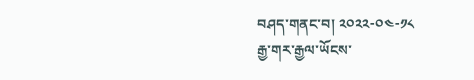བཤད་གནང་བ། ༢༠༢༢-༠༤-༡༨
རྒྱ་གར་རྒྱལ་ཡོངས་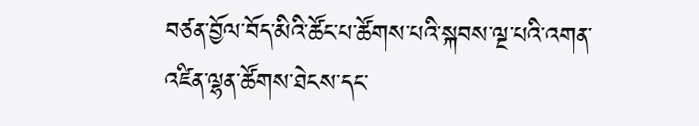བཙན་བྱོལ་བོད་མིའི་ཚོང་པ་ཚོགས་པའི་སྐབས་ལྔ་པའི་འགན་འཛིན་ལྷན་ཚོགས་ཐེངས་དང་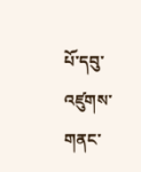པོ་དབུ་འཛུགས་གནང་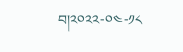བ།༢༠༢༢-༠༤-༡༨